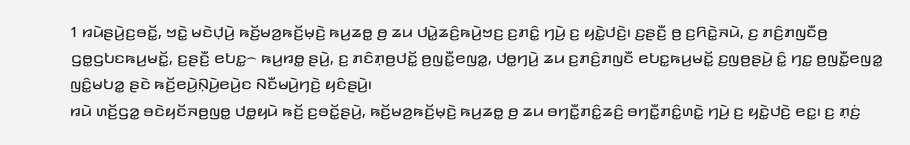1 ꤙꤣꤧꤔꤣꤧ꤬ꤢ꤬ꤋꤢꤩ꤭, ꤠꤢꤧ꤭ ꤗꤢꤧꤓ꤫ꤣꤧ꤬ ꤒꤢꤩ꤬ꤗꤤ꤬ꤒꤢꤩ꤬ꤗ꤫ꤢꤧ꤬ ꤒꤣ꤬ꤘꤥ꤭ ꤥ꤬ ꤘꤣ ꤓꤣꤧ꤭ꤘꤢꤨ꤬ꤒꤣꤧ꤬ꤠꤢ꤬ ꤢ꤬ꤊꤢꤨ꤭ ꤚꤣꤧ꤬ ꤢ꤬ ꤟꤢꤧ꤭ꤓꤢꤧ꤬꤯ ꤢ꤬ꤔꤢꤪ꤬ ꤥ꤬ ꤢ꤬ꤖꤢꤧ꤭ꤏꤣꤧ, ꤢ꤬ ꤊꤢꤨ꤬ꤊꤜꤢꤪꤥ꤬ ꤞꤥ꤭ꤞꤝꤢꤒꤣ꤬ꤗꤢꤩ꤭, ꤢ꤬ꤔꤢꤪ꤬ ꤕꤝꤢ꤭꤮ ꤒꤣ꤬ꤙꤥ꤭ ꤔꤣꤧ꤬, ꤢ꤬ ꤊꤢꤨꤊ꤫ꤥ꤬ꤓꤢꤩ꤭ ꤥ꤬ꤜꤢꤪ꤭ꤕꤜꤤ꤭, ꤓꤥ꤭ꤚꤣꤧ꤬ ꤘꤣ ꤢ꤬ꤊꤢꤨ꤬ꤊꤜꤢꤪ ꤕꤝꤢ꤭ꤒꤣ꤬ꤗꤢꤩ꤭ ꤢ꤬ꤜꤥ꤬ꤔꤣꤧ꤬ ꤢꤨ꤭ ꤚꤢ꤭ ꤥ꤬ꤜꤢꤪ꤭ꤕꤜꤤ꤭ ꤜꤢꤨ꤭ꤗꤝꤤ꤭ ꤔꤢꤧ ꤒꤢꤩ꤬ꤕꤣꤧ꤬ꤡ꤫ꤣꤧ꤬ꤕꤣꤧ꤬ꤢ ꤡꤢꤪꤗꤣꤧ꤬ꤚꤢꤧ꤬ ꤟꤢꤨꤔꤣꤧ꤬꤯
ꤙꤣꤧ ꤛꤢꤩ꤬ꤞꤤ꤭ ꤋꤢꤧꤟꤢꤩꤏꤥ꤬ꤜꤥ꤭ ꤓꤥ꤭ꤟꤣꤧ ꤒꤢꤩ꤬ ꤢ꤬ꤋꤢꤩ꤭ꤔꤣꤧ꤬, ꤒꤢꤩ꤬ꤗꤤ꤬ꤒꤢꤩ꤬ꤗ꤫ꤢꤧ꤬ ꤒꤣ꤬ꤘꤥ꤭ ꤥ꤬ ꤘꤣ ꤋꤚꤢꤪ꤭ꤊꤢꤨ꤭ꤘꤢꤨ꤬ ꤋꤚꤢꤪ꤭ꤊꤢꤨ꤭ꤛꤢꤧ꤭ ꤚꤣꤧ꤬ ꤢ꤬ ꤟꤢꤧ꤭ꤓꤢꤧ꤬ ꤕꤢ꤭꤯ ꤢ꤬ ꤊ꤫ꤢꤦ꤬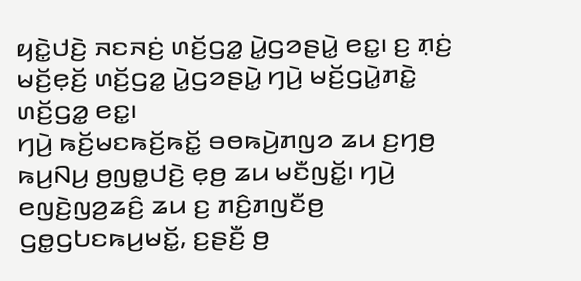ꤟꤢꤧ꤭ꤓꤢꤧ꤬ ꤏꤢꤏꤢꤦ꤬ ꤛꤢꤩ꤬ꤞꤤ꤭ ꤣꤧ꤭ꤞꤤꤔꤣꤧ꤭ ꤕꤢ꤭꤯ ꤢ꤬ ꤊ꤫ꤢꤦ꤬ ꤗꤢꤩ꤬ꤕ꤫ꤢꤩ꤬ ꤛꤢꤩ꤬ꤞꤤ꤭ ꤣꤧ꤭ꤞꤤꤔꤣꤧ꤭ ꤚꤣꤧ꤬ ꤗꤢꤩ꤬ꤞꤣꤧ꤭ꤊꤢꤧ꤭ ꤛꤢꤩ꤬ꤞꤤ꤭ ꤕꤢ꤭꤯
ꤚꤣꤧ꤬ ꤒꤢꤩ꤬ꤗꤢꤒꤢꤩ꤬ꤒꤢꤩ꤭ ꤋꤥꤒꤣꤧ꤬ꤊꤜꤤ ꤘꤣ ꤢ꤬ꤚꤥ꤬ ꤒꤣ꤬ꤡꤣ꤬ ꤥ꤬ꤜꤥ꤭ꤓꤢꤧ꤬ ꤕ꤫ꤥ꤬ ꤘꤣ ꤗꤢꤪꤜꤢꤩ꤭꤯ ꤚꤣꤧ꤬ ꤕꤜꤢꤧ꤬ꤜꤤ꤬ꤘꤢꤨ꤬ ꤘꤣ ꤢ꤬ ꤊꤢꤨ꤬ꤊꤜꤢꤪꤥ꤬ ꤞꤥ꤭ꤞꤝꤢꤒꤣ꤬ꤗꤢꤩ꤭, ꤢ꤬ꤔꤢꤪ꤬ ꤥ꤬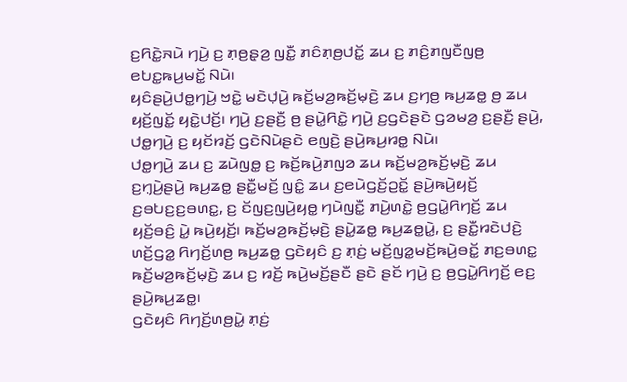ꤢ꤬ꤖꤢꤧ꤭ꤏꤣꤧ ꤚꤣꤧ꤬ ꤢ꤬ ꤊ꤫ꤥ꤬ꤔ꤫ꤤ꤬ ꤜꤢꤪ꤭ ꤊꤢꤨꤊ꤫ꤥ꤬ꤓꤢꤩ꤭ ꤘꤣ ꤢ꤬ ꤊꤢꤨ꤬ꤊꤜꤢꤪꤜꤥ꤬ ꤕꤝꤢ꤭ꤒꤣ꤬ꤗꤢꤩ꤭ ꤡꤣꤧ꤯
ꤟꤢꤨꤔꤣꤧ꤬ꤓꤥ꤭ꤚꤣꤧ꤬ ꤠꤢꤧ꤭ ꤗꤢꤧꤓ꤫ꤣꤧ꤬ ꤒꤢꤩ꤬ꤗꤤ꤬ꤒꤢꤩ꤬ꤗ꤫ꤢꤧ꤬ ꤘꤣ ꤢ꤬ꤚꤥ꤬ ꤒꤣ꤬ꤘꤥ꤭ ꤥ꤬ ꤘꤣ ꤟꤢꤩ꤬ꤜꤢꤩ꤭ ꤟꤢꤧ꤭ꤓꤢꤩ꤬꤯ ꤚꤣꤧ꤬ ꤢ꤬ꤔꤢꤪ꤬ ꤥ꤬ ꤔꤣꤧ꤭ꤖꤢꤧ꤭ ꤚꤣꤧ꤬ ꤢ꤬ꤞꤢꤧꤔꤢꤧ ꤞꤤꤗꤤ꤬ ꤢ꤬ꤔꤢꤪ꤬ ꤔꤣꤧ꤬, ꤓꤥ꤭ꤚꤣꤧ꤬ ꤢ꤬ ꤟꤢꤩꤙꤢꤩ꤬ ꤞꤢꤧꤡꤣꤧꤔꤢꤧ ꤕꤜꤢꤧ꤬ ꤔꤣꤧ꤬ꤒꤣ꤬ꤙꤥ꤭ ꤡꤣꤧ꤯
ꤓꤥ꤭ꤚꤣꤧ꤬ ꤘꤣ ꤢ꤬ ꤘꤣꤧꤜꤥ꤭ ꤢ꤬ ꤒꤢꤩ꤬ꤒꤣꤧ꤬ꤊꤜꤤ ꤘꤣ ꤒꤢꤩ꤬ꤗꤤ꤬ꤒꤢꤩ꤬ꤗ꤫ꤢꤧ꤬ ꤘꤣ ꤢ꤬ꤚ꤫ꤣꤧ꤬ꤔꤣꤧ꤬ ꤒꤣ꤬ꤘꤥ꤭ ꤔꤢꤪ꤭ꤗꤢꤩ꤬ ꤜꤢꤨ꤭ ꤘꤣ ꤢ꤬ꤕꤣꤧꤞꤢꤩ꤬ꤑꤢꤩ꤭ ꤔꤣꤧ꤬ꤒꤣꤧ꤬ꤟꤢꤩ꤬ ꤢ꤬ꤋꤝꤢ꤬ꤢ꤬ꤋꤛꤢ꤭, ꤢ꤬ ꤢꤩꤜꤢ꤬ꤜꤣꤧ꤬ꤟꤥ꤭ ꤚꤣꤧꤜꤢꤪ꤭ ꤊꤣꤧ꤬ꤛꤢꤧ꤭ ꤥ꤬ꤞꤣꤧ꤭ꤖꤚꤢꤩ꤬ ꤘꤣ ꤟꤢꤩ꤬ꤋꤢꤨ꤬ ꤣꤧ꤭ ꤒꤣꤧ꤬ꤟꤢꤩ꤬꤯ ꤒꤢꤩ꤬ꤗꤤ꤬ꤒꤢꤩ꤬ꤗ꤫ꤢꤧ꤬ ꤔꤣꤧ꤭ꤘꤥ꤭ ꤒꤣ꤬ꤘꤥ꤭ꤣꤧ꤭, ꤢ꤬ ꤔꤢꤪ꤭ꤙꤢꤧꤓꤢꤧ꤬ ꤛꤢꤩ꤬ꤞꤤ꤭ ꤖꤚꤢꤩ꤬ꤛꤥ꤬ ꤒꤣ꤬ꤘꤥ꤭ ꤞꤢꤧꤟꤢꤨ ꤢ꤬ ꤊ꤫ꤢꤦ꤬ ꤗꤢꤩ꤬ꤜꤤ꤭ꤗꤢꤩ꤬ꤒꤣꤧ꤬ꤋꤢꤩ꤭ ꤊꤢ꤬ꤋꤛꤢ꤭ ꤒꤢꤩ꤬ꤗꤤ꤬ꤒꤢꤩ꤬ꤗ꤫ꤢꤧ꤬ ꤘꤣ ꤢ꤬ ꤙꤢꤩ꤬ ꤒꤣꤧ꤬ꤗꤢꤩ꤬ꤔꤢꤪ ꤔꤢꤧ ꤔꤢꤩ ꤚꤣꤧ꤬ ꤢ꤬ ꤥ꤬ꤞꤣꤧ꤭ꤖꤚꤢꤩ꤬ ꤕꤢ꤬ ꤔꤣꤧ꤬ꤒꤣ꤬ꤘꤥ꤭꤯
ꤞꤢꤧꤟꤢꤨ ꤖꤚꤢꤩ꤬ꤛꤥ꤬ꤣꤧ꤭ ꤊ꤫ꤢꤦ꤬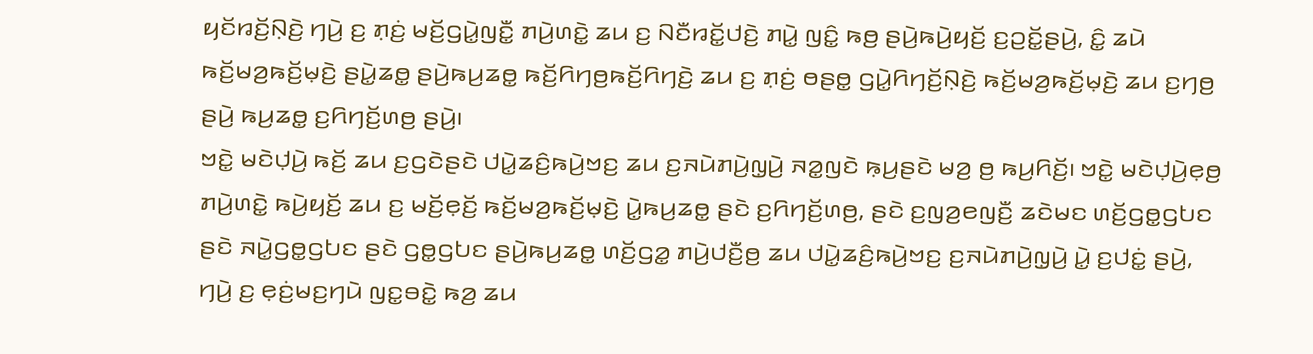ꤟꤢꤩꤙꤢꤩ꤬ꤡ꤫ꤢꤧ꤬ ꤚꤣꤧ꤬ ꤢ꤬ ꤊ꤫ꤢꤦ꤬ ꤗꤢꤩ꤬ꤞꤣꤧ꤭ꤜꤢꤪ꤭ ꤊꤣꤧ꤬ꤛꤢꤧ꤭ ꤘꤣ ꤢ꤬ ꤡꤢꤪꤙꤢꤩ꤭ꤓꤢꤧ꤬ ꤊꤣꤧ꤭ ꤜꤢꤨ꤭ ꤒꤥ꤬ ꤔꤣꤧ꤬ꤒꤣꤧ꤬ꤟꤢꤩ꤬ ꤢ꤬ꤑꤢꤩ꤭ꤔꤣꤧ꤬, ꤢꤨ꤭ ꤘꤣꤧ ꤒꤢꤩ꤬ꤗꤤ꤬ꤒꤢꤩ꤬ꤗ꤫ꤢꤧ꤬ ꤔꤣꤧ꤭ꤘꤥ꤭ ꤔꤣꤧ꤬ꤒꤣ꤬ꤘꤥ꤭ ꤒꤢꤩ꤬ꤖꤚꤥ꤬ꤒꤢꤩ꤬ꤖꤚꤢꤧ꤬ ꤘꤣ ꤢ꤬ ꤊ꤫ꤢꤦ꤬ ꤥꤔꤥ꤭ ꤞꤣꤧ꤭ꤖꤚꤢꤩ꤬ꤡ꤫ꤢꤧ꤬ ꤒꤢꤩ꤬ꤗꤤ꤬ꤒꤢꤩ꤬ꤗ꤫ꤢꤧ꤬ ꤘꤣ ꤢ꤬ꤚꤥ꤬ ꤔꤣꤧ꤬ ꤒꤣ꤬ꤘꤥ꤭ ꤢ꤬ꤖꤚꤢꤩ꤬ꤛꤥ꤬ ꤔꤣꤧ꤬꤯
ꤠꤢꤧ꤭ ꤗꤢꤧꤓ꤫ꤣꤧ꤬ ꤒꤢꤩ꤬ ꤘꤣ ꤢ꤬ꤞꤢꤧꤔꤢꤧ ꤓꤣꤧ꤭ꤘꤢꤨ꤬ꤒꤣꤧ꤬ꤠꤢ꤬ ꤘꤣ ꤢ꤬ꤏꤣꤧꤊꤣꤧ꤬ꤜ꤫ꤣꤧ꤬ ꤏꤤ꤭ꤜꤢꤧ ꤒ꤫ꤣ꤬ꤔꤢꤧ ꤗꤤ꤬ ꤥ꤬ ꤒꤣ꤬ꤖꤢꤩ꤬꤯ ꤠꤢꤧ꤭ ꤗꤢꤧꤓ꤫ꤣꤧ꤬ꤕ꤫ꤥ꤬ ꤊꤣꤧ꤬ꤛꤢꤧ꤭ ꤒꤣꤧ꤬ꤟꤢꤩ꤬ ꤘꤣ ꤢ꤬ ꤗꤢꤩ꤬ꤕ꤫ꤢꤩ꤬ ꤒꤢꤩ꤬ꤗꤤ꤬ꤒꤢꤩ꤬ꤗ꤫ꤢꤧ꤬ ꤣꤧ꤭ꤒꤣ꤬ꤘꤥ꤭ ꤔꤢꤧ ꤢ꤬ꤖꤚꤢꤩ꤬ꤛꤥ꤬, ꤔꤢꤧ ꤢ꤬ꤜꤤ꤬ꤕꤜꤢꤪ꤬ ꤘꤢꤧꤗꤢ ꤛꤢꤩ꤬ꤞꤥ꤭ꤞꤝꤢ ꤔꤢꤧ ꤏꤣꤧ꤭ꤞꤥ꤭ꤞꤝꤢ ꤔꤢꤧ ꤞꤥ꤭ꤞꤝꤢ ꤔꤣꤧ꤬ꤒꤣ꤬ꤘꤥ꤭ ꤛꤢꤩ꤬ꤞꤤ꤭ ꤊꤣꤧ꤬ꤓꤢꤪ꤬ꤥ꤬ ꤘꤣ ꤓꤣꤧ꤭ꤘꤢꤨ꤬ꤒꤣꤧ꤬ꤠꤢ꤬ ꤢ꤬ꤏꤣꤧꤊꤣꤧ꤬ꤜ꤫ꤣꤧ꤬ ꤣꤧ꤭ ꤢ꤬ꤓꤢꤦ꤭ ꤔꤣꤧ꤬, ꤚꤣꤧ꤬ ꤢ꤬ ꤕ꤫ꤢꤦ꤬ꤗꤢ꤬ꤚꤣꤧ ꤜꤢ꤭ꤋꤢꤧ꤭ ꤒꤤ꤬ ꤘꤣ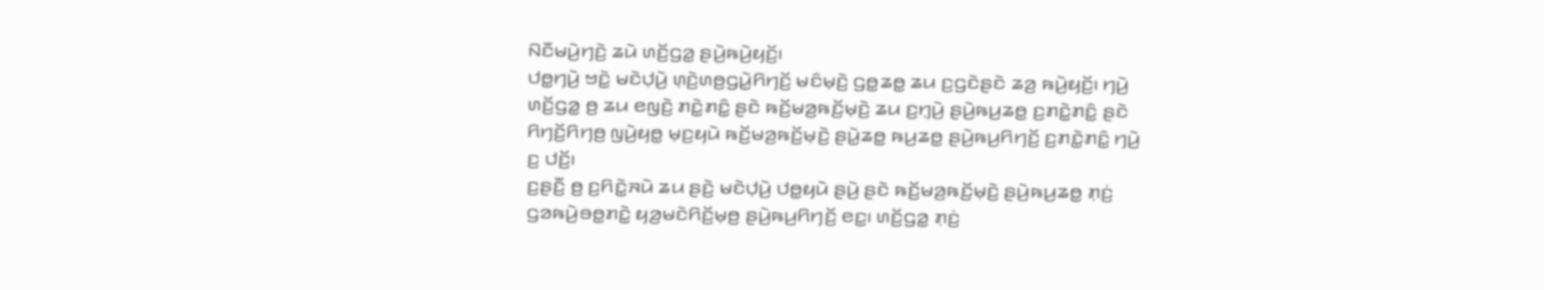ꤡꤢꤪꤗꤣꤧ꤬ꤚꤢꤧ꤬ ꤘꤣꤧ ꤛꤢꤩ꤬ꤞꤤ꤭ ꤔꤣꤧ꤬ꤒꤣꤧ꤬ꤟꤢꤩ꤬꤯
ꤓꤥ꤭ꤚꤣꤧ꤬ ꤠꤢꤧ꤭ ꤗꤢꤧꤓ꤫ꤣꤧ꤬ ꤛ꤫ꤢꤧ꤬ꤛꤥ꤬ꤞꤣꤧ꤭ꤖꤚꤢꤩ꤬ ꤗꤢꤨꤗ꤫ꤢꤧ꤬ ꤞꤥ꤭ꤘꤥ꤭ ꤘꤣ ꤢ꤬ꤞꤢꤧꤔꤢꤧ ꤘꤤ꤬ ꤒꤣꤧ꤬ꤟꤢꤩ꤬꤯ ꤚꤣꤧ꤬ ꤛꤢꤩ꤬ꤞꤤ꤭ ꤥ꤬ ꤘꤣ ꤕꤜꤢꤧ꤬ ꤊꤢꤧ꤭ꤊꤢꤨ꤭ ꤔꤢꤧ ꤒꤢꤩ꤬ꤗꤤ꤬ꤒꤢꤩ꤬ꤗ꤫ꤢꤧ꤬ ꤘꤣ ꤢ꤬ꤚ꤫ꤣꤧ꤬ ꤔꤣꤧ꤬ꤒꤣ꤬ꤘꤥ꤭ ꤢ꤬ꤊꤢꤧ꤭ꤊꤢꤨ꤭ ꤔꤢꤧ ꤖꤚꤢꤩ꤬ꤖꤚꤥ꤬ ꤜꤣꤧ꤬ꤟꤥ꤭ ꤗ꤫ꤢ꤬ꤟꤣꤧ ꤒꤢꤩ꤬ꤗꤤ꤬ꤒꤢꤩ꤬ꤗ꤫ꤢꤧ꤬ ꤔꤣꤧ꤭ꤘꤥ꤭ ꤒꤣ꤬ꤘꤥ꤭ ꤔꤣꤧ꤬ꤒꤣ꤬ꤖꤚꤢꤩ꤬ ꤢ꤬ꤊꤢꤧ꤭ꤊꤢꤨ꤭ ꤚꤣꤧ꤬ ꤢ꤬ ꤓꤢꤩ꤬꤯
ꤢ꤬ꤔꤢꤪ꤬ ꤥ꤬ ꤢ꤬ꤖꤢꤧ꤭ꤏꤣꤧ ꤘꤣ ꤔꤢꤧ꤬ ꤗꤢꤧꤓ꤫ꤣꤧ꤬ ꤓꤥ꤭ꤟꤣꤧ ꤔꤣꤧ꤬ ꤔꤢꤧ ꤒꤢꤩ꤬ꤗꤤ꤬ꤒꤢꤩ꤬ꤗ꤫ꤢꤧ꤬ ꤔꤣꤧ꤬ꤒꤣ꤬ꤘꤥ꤭ ꤊ꤫ꤢꤦ꤬ ꤞꤤꤒꤣꤧ꤬ꤋꤥ꤭ꤊꤢꤧ꤭ ꤟꤤ꤬ꤗꤢꤧꤖꤢꤩ꤬ꤗ꤫ꤥ꤬ ꤔꤣꤧ꤬ꤒꤣ꤬ꤖꤚꤢꤩ꤬ ꤕꤢ꤭꤯ ꤛꤢꤩ꤬ꤞꤤ꤭ ꤊ꤫ꤢꤦ꤬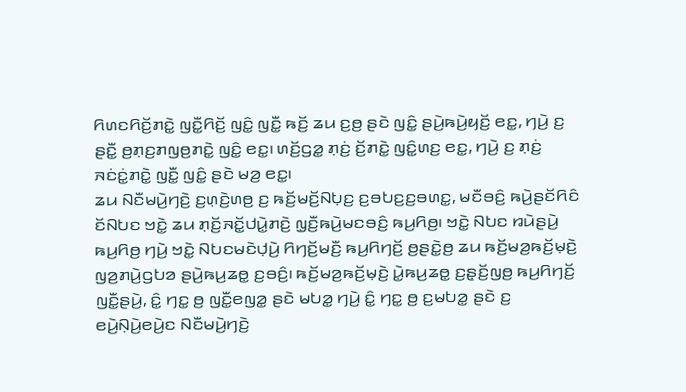ꤖꤛꤢꤖꤢꤩ꤬ꤊꤢꤧ꤭ ꤜꤢꤪ꤭ꤖꤢꤩ꤬ ꤜꤢꤨ꤭ ꤜꤢꤪ꤭ ꤒꤢꤩ꤬ ꤘꤣ ꤢ꤬ꤥ꤬ ꤔꤢꤧ ꤜꤢꤨ꤭ ꤔꤣꤧ꤬ꤒꤣꤧ꤬ꤟꤢꤩ꤬ ꤕꤢ꤭, ꤚꤣꤧ꤬ ꤢ꤬ ꤔꤢꤪ꤭ ꤥ꤬ꤊ꤫ꤢ꤬ꤊꤜꤥ꤬ꤊꤢꤧ꤭ ꤜꤢꤨ꤭ ꤕꤢ꤭꤯ ꤛꤢꤩ꤬ꤞꤤ꤭ ꤊ꤫ꤢꤦ꤬ ꤢꤩ꤬ꤊꤢꤧ꤭ ꤜꤢꤨ꤭ꤛꤢ꤬ ꤕꤢ꤭, ꤚꤣꤧ꤬ ꤢ꤬ ꤊ꤫ꤢꤦ꤬ ꤏꤢꤦꤢꤦ꤭ꤊꤢꤧ꤭ ꤜꤢꤪ꤭ ꤜꤢꤨ꤭ ꤔꤢꤧ ꤗꤤ꤬ ꤕꤢ꤭꤯
ꤘꤣ ꤡꤢꤪꤗꤣꤧ꤬ꤚꤢꤧ꤬ ꤢ꤬ꤛ꤫ꤢꤧ꤬ꤛꤥ꤬ ꤢ꤬ ꤒꤢꤩ꤬ꤗꤢꤩ꤬ꤡꤝ꤫ꤢ꤬ ꤢ꤬ꤋꤝꤢ꤬ꤢ꤬ꤋꤛꤢ꤭, ꤗꤢꤪꤋꤢꤨ꤬ ꤒꤣꤧ꤬ꤔꤢꤩꤖꤢꤨ ꤢꤩꤡꤝꤢ ꤠꤢꤧ꤭ ꤘꤣ ꤊ꤫ꤢꤩ꤬ꤏꤢꤩ꤭ꤓꤣꤧ꤭ꤊꤢꤧ꤬ ꤜ꤫ꤢꤪ꤬ꤒꤣꤧ꤬ꤗꤢꤋꤢꤨ꤬ ꤒꤣ꤬ꤖꤥ꤬꤯ ꤠꤢꤧ꤭ ꤡꤝꤢ ꤙꤣꤧꤔꤣꤧ꤬ ꤒꤣ꤬ꤖꤥ꤬ ꤚꤣꤧ꤬ ꤠꤢꤧ꤭ ꤡꤝꤢꤗꤢꤧꤓ꤫ꤣꤧ꤬ ꤖꤚꤢꤩ꤬ꤗꤢꤪ꤬ ꤒꤣ꤬ꤖꤚꤢꤩ꤬ ꤥ꤬ꤔꤢꤧ꤭ꤥ꤬ ꤘꤣ ꤒꤢꤩ꤬ꤗꤤ꤬ꤒꤢꤩ꤬ꤗ꤫ꤢꤧ꤬ ꤜꤤ꤬ꤊꤣꤧ꤬ꤞꤝꤤ ꤔꤣꤧ꤬ꤒꤣ꤬ꤘꤥ꤭ ꤢ꤬ꤋꤢꤨ꤬꤯ ꤒꤢꤩ꤬ꤗꤤ꤬ꤒꤢꤩ꤬ꤗ꤫ꤢꤧ꤬ ꤣꤧ꤭ꤒꤣ꤬ꤘꤥ꤭ ꤢ꤬ꤔ꤫ꤢꤩ꤬ꤜꤥ꤬ ꤒꤣ꤬ꤖꤚꤢꤩ꤬ ꤜꤢꤪ꤭ꤔꤣꤧ꤬, ꤢꤨ꤭ ꤚꤢ꤭ ꤥ꤬ ꤜꤢꤪ꤭ꤕꤜꤤ꤭ ꤔꤢꤧ ꤗꤝꤤ꤭ ꤚꤣꤧ꤬ ꤢꤨ꤭ ꤚꤢ꤭ ꤥ꤬ ꤢ꤬ꤗꤝꤤ꤭ ꤔꤢꤧ ꤢ꤬ ꤕꤣꤧ꤬ꤡ꤫ꤣꤧ꤬ꤕꤣꤧ꤬ꤢ ꤡꤢꤪꤗꤣꤧ꤬ꤚꤢꤧ꤬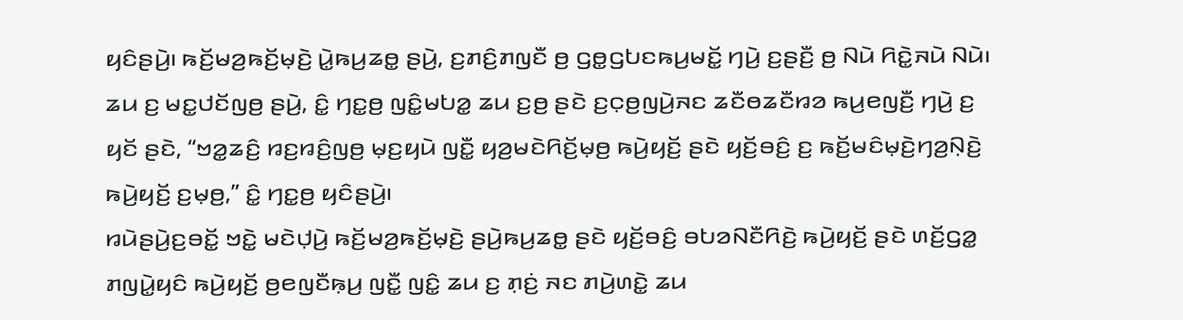ꤟꤢꤨꤔꤣꤧ꤬꤯ ꤒꤢꤩ꤬ꤗꤤ꤬ꤒꤢꤩ꤬ꤗ꤫ꤢꤧ꤬ ꤣꤧ꤭ꤒꤣ꤬ꤘꤥ꤭ ꤔꤣꤧ꤬, ꤢ꤬ꤊꤢꤨ꤬ꤊꤜꤢꤪ ꤥ꤬ ꤞꤥ꤭ꤞꤝꤢꤒꤣ꤬ꤗꤢꤩ꤭ ꤚꤣꤧ꤬ ꤢ꤬ꤔꤢꤪ꤬ ꤥ꤬ ꤡꤣꤧ ꤖꤢꤧ꤭ꤏꤣꤧ ꤡꤣꤧ꤯
ꤘꤣ ꤢ꤬ ꤗꤢ꤭ꤓꤢꤩꤜꤥ꤬ ꤔꤣꤧ꤬, ꤢꤨ꤭ ꤚꤢ꤭ꤥ꤬ ꤜꤢꤨ꤭ꤗꤝꤤ꤭ ꤘꤣ ꤢ꤬ꤥ꤬ ꤔꤢꤧ ꤢ꤬ꤍ꤫ꤥ꤬ꤜꤣꤧ꤬ꤏꤢ ꤘꤢꤪꤥꤘꤢꤪꤙꤤ ꤒꤣ꤬ꤕꤜꤢꤪ꤬ ꤚꤣꤧ꤬ ꤢ꤬ ꤟꤢꤩ ꤔꤢꤧ, “ꤠꤤ꤭ꤘꤢꤨ꤬ ꤙꤢ꤬ꤙꤢꤨ꤬ꤜꤥ꤬ ꤗ꤫ꤢ꤬ꤟꤣꤧ ꤜꤢꤪ꤭ ꤟꤤ꤬ꤗꤢꤧꤖꤢꤩ꤬ꤗ꤫ꤥ꤬ ꤒꤣꤧ꤬ꤟꤢꤩ꤬ ꤔꤢꤧ ꤟꤢꤩ꤬ꤋꤢꤨ꤬ ꤢ꤬ ꤒꤢꤩ꤬ꤗꤢꤨꤗ꤫ꤢꤧ꤬ꤚꤤ꤬ꤡ꤫ꤢꤧ꤬ ꤒꤣꤧ꤬ꤟꤢꤩ꤬ ꤢ꤬ꤗ꤫ꤥ꤬,” ꤢꤨ꤭ ꤚꤢ꤭ꤥ꤬ ꤟꤢꤨꤔꤣꤧ꤬꤯
ꤙꤣꤧꤔꤣꤧ꤬ꤢ꤬ꤋꤢꤩ꤭ ꤠꤢꤧ꤭ ꤗꤢꤧꤓ꤫ꤣꤧ꤬ ꤒꤢꤩ꤬ꤗꤤ꤬ꤒꤢꤩ꤬ꤗ꤫ꤢꤧ꤬ ꤔꤣꤧ꤬ꤒꤣ꤬ꤘꤥ꤭ ꤔꤢꤧ ꤟꤢꤩ꤬ꤋꤢꤨ꤬ ꤋꤝꤤꤡꤢꤪꤖꤢꤧ꤬ ꤒꤣꤧ꤬ꤟꤢꤩ꤬ ꤔꤢꤧ ꤛꤢꤩ꤬ꤞꤤ꤭ ꤊꤜꤣꤧ꤭ꤟꤢꤨ ꤒꤣꤧ꤬ꤟꤢꤩ꤬ ꤥ꤬ꤕꤜꤢꤪꤒ꤫ꤣ꤬ ꤜꤢꤪ꤭ ꤜꤢꤨ꤭ ꤘꤣ ꤢ꤬ ꤊ꤫ꤢꤦ꤬ ꤏꤢ ꤊꤣꤧ꤬ꤛꤢꤧ꤭ ꤘꤣ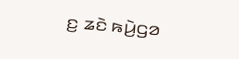ꤢ꤬ ꤘꤢꤧ ꤒꤣꤧ꤬ꤞꤤ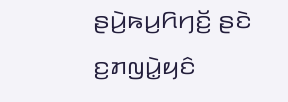ꤔꤣꤧ꤬ꤒꤣ꤬ꤖꤚꤢꤩ꤬ ꤔꤢꤧ ꤢ꤬ꤊꤜꤣꤧ꤭ꤟꤢꤨ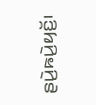ꤔꤣꤧ꤬ꤒꤣꤧ꤬ꤟꤢꤩ꤬꤯